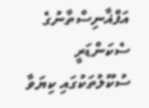އަފްޣާނިސްތާނުގެ ސެކަންޑަރީ ސުކޫލުތަކުގައި ކިޔަވާ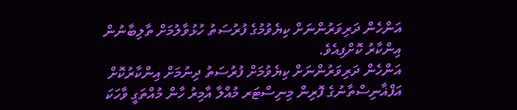އަންހެން ދަރިވަރުންނަށް ކިޔެވުމުގެ ފުރުސަތު ހުޅުވާލުމަށް ތާލިބާނުން އިންކާރު ކޮށްފިއެވެ.
އަންހެން ދަރިވަރުންނަށް ކިޔެވުމަށް ފުރުސަތު ދިނުމަށް އިންކާރުކޮށް އަފްޣާނިސްތާނުގެ ފޮރިން މިނިސްޓަރ މުއްލާ އާމިރު ހާން މުއްތަގީ ވާހަކަ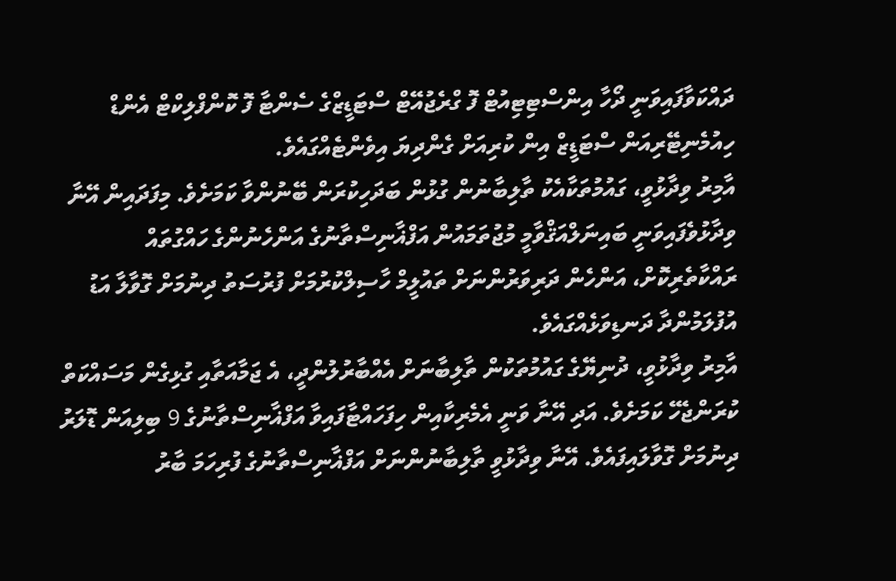ދައްކަވާފައިވަނީ ދޯހާ އިންސްޓިޓިއުޓް ފޮ ގްރެޖުއޭޓް ސްޓަޑީޒްގެ ސެންޓާ ފޮ ކޮންފްލިކްޓް އެންޑް ހިއުމެނިޓޭރިއަން ސްޓަޑީޒް އިން ކުރިއަށް ގެންދިޔަ އިވެންޓެއްގައެވެ.
އާމިރު ވިދާޅުވީ، ގައުމުތަކާއެކު ތާލިބާނުން ގުޅުން ބަދަހިކުރަން ބޭނުންވާ ކަމަށެވެ. މިފަދައިން އޭނާ ވިދާޅުވެފައިވަނީ ބައިނަލްއަޤްވާމީ މުޖުތަމައުން އަފްޣާނިސްތާނުގެ އަންހެނުންގެ ހައްގުތައް ރައްކާތެރިކޮށް، އަންހެން ދަރިވަރުންނަށް ތައުލީމް ހާސިލްކުރުމަށް ފުރުސަތު ދިނުމަށް ގޮވާލާ އަޑު އުފުލަމުންދާ ދަނޑިވަޅެއްގައެވެ.
އާމިރު ވިދާޅުވީ، ދުނިޔޭގެ ގައުމުތަކުން ތާލިބާނަށް އެއްބާރުލުންދީ، އެ ޖަމާއަތާއި ގުޅިގެން މަސައްކަތް ކުރަންޖެހޭ ކަމަށެވެ. އަދި އޭނާ ވަނީ އެމެރިކާއިން ހިފަހައްޓާފައިވާ އަފްޣާނިސްތާނުގެ 9 ބިލިއަން ޑޮލަރު ދިނުމަށް ގޮވާލައިފައެވެ. އޭނާ ވިދާޅުވީ ތާލިބާނުންނަށް އަފްޣާނިސްތާނުގެ ފުރިހަމަ ބާރު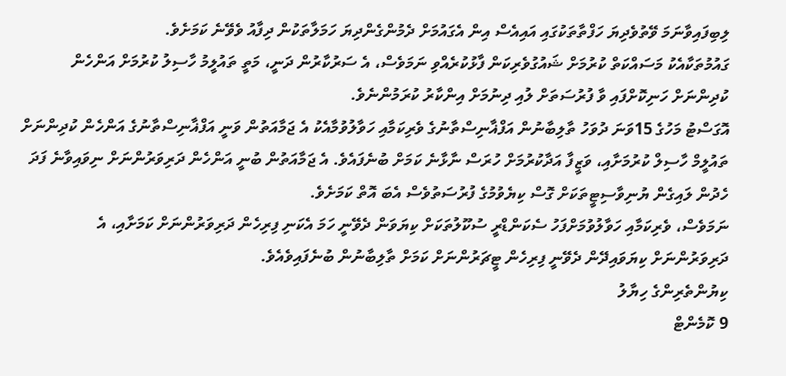ލިބިފައިވާނަމަ ވޭތުވެދިޔަ ހަފްތާތަކުގައި އައިއެސް އިން އެގައުމަށް ދެމުންގެންދިޔަ ހަމަލާތަކުން ދިފާއު ވެވޭނެ ކަމަށެވެ.
ގައުމުތަކާއެކު މަސައްކަތް ކުރުމަށް ޝައުގުވެރިކަން ފާޅުކުރެއްވި ނަމަވެސް، އެ ސަރުކާރުން ދަނީ، މަތީ ތައުލީމު ހާސިލު ކުރުމަށް އަންހެން ކުދިންނަށް ހަނިކޮށްފައި ވާ ފުރުސަތަށް ލުއި ދިނުމަށް އިންކާރު ކުރަމުންނެވެ.
އޮގަސްޓު މަހުގެ 15ވަނަ ދުވަހު ތާލިބާނުން އަފްޣާނިސްތާނުގެ ވެރިކަމާއި ހަވާލުވުމާއެކު އެ ޖަމާއަތުން ވަނީ އަފްޣާނިސްތާނުގެ އަންހެން ކުދިންނަށް ތައުލީމް ހާސިލް ކުރުމަށާއި، ވަޒީފާ އަދާކުރުމަށް ހުރަސް ނާޅާނެ ކަމަށް ބުނެފައެވެ. އެ ޖަމާއަތުން ބުނީ އަންހެން ދަރިވަރުންނަށް ނިވައިވާނެ ފަދަ ހެދުން ލައިގެން ޔުނިވާސިޓީތަކަށް ގޮސް ކިޔެވުމުގެ ފުރުސަތުވެސް އެބަ އޮތް ކަމަށެވެ.
ނަމަވެސް، ވެރިކަމާއި ހަވާލުވުމަށްފަހު ސެކަންޑްރީ ސުކޫލުތަކަށް ކިޔަވަން ދެވޭނީ ހަމަ އެކަނި ފިރިހެން ދަރިވަރުންނަށް ކަމަށާއި، އެ ދަރިވަރުންނަށް ކިޔަވައިދޭން ދެވޭނީ ފިރިހެން ޓީޗަރުންނަށް ކަމަށް ތާލިބާނުން ބުނެފައިވެއެވެ.
ކިޔުންތެރިންގެ ހިޔާލު
9 ކޮމެންޓް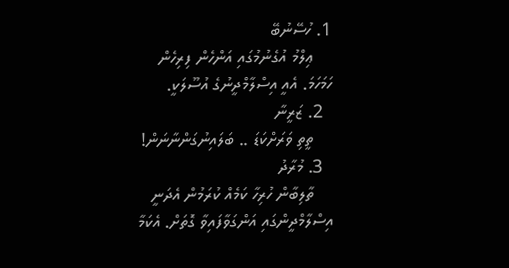1. ހުސޭނުބޭ
    ޢިލްމު އުގެނުމުގައި އަންހެން ފިރިހެން ހަމަހަމަ. އެއީ އިސްލާމްދީނުގެ އުސޫލަކީ.
  2. ޒަރީނާ
    ތީތި ވަރަށްކަޑަ .. ބަލައިނުގަންނާނަން!
  3. މުރާދު
    ތާލިބާން ހުރިހާ ކަމެއް ކުރަމުން އެދަނީ އިސްލާމްދީންގައި އަންގަވާފައިވާ ގޮތަށް. އެކަމާ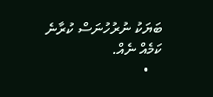ބަޔަކު ނުރުހުނަސް ކުރާނެ ކަމެއް ނެއް.
    •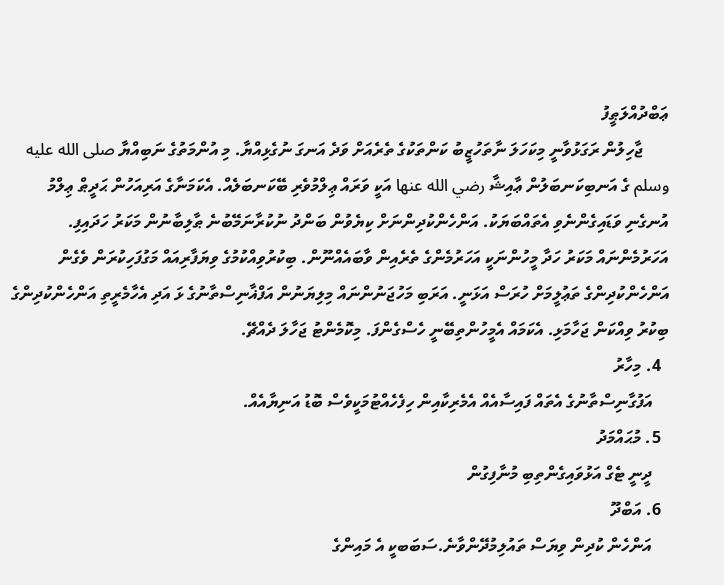ޢަބްދުއްލަޠީފު
      ޖާހިލުން ރަގަޅުވާނީ މިކަހަލަ ނާތަހުޒީބު ކަންތަކުގެ ތެރެއަށް ވަދެ އަނގަ ނުގެޅިއްޔާ. މި އުންމަތުގެ ނަބިއްޔާ صلى الله عليه وسلم ގެ އަނބިކަނބަލުން ޢާއިޝާ رضي الله عنها އަކީ ވަރައް ޢިލްމުވެރި ބޭކަނބަލެއް. އެކަމަނާގެ އަރިއަހުން ޙަދީޠް ޢިލްމު އުނގެނި ވަޑައިގެންނެވި އެތައްބަޔަކު. އަންހެންކުދިންނަށް ކިޔެވުން ބަންދު ނުކުރާނަމޭބުނެ ޠާލިބާނުން މަކަރު ހަދައިފި. އަހަރުމެންނައް މަކަރު ހަދާ މީހުންނަކީ އަހަރުމެންގެ ތެރެއިން ވާބައެއްނޫން. ބިކުރުވިއްކުމުގެ ވިޔަފާރިއައް މަގުފަހިކުރަން ވެގެން އަންހެންކުދިންގެ ތަޢުލީމަށް ހުރަސް އަޅަނީ. އަރަބި މަހުޖަނުންނައް މިލިޔަނުން އަފްޣާނިސްތާނުގެ ޅަ އަދި އެހާމެރީތި އަންހެންކުދިންގެ ބިކުރު ވިއްކަން ޖަހާމަޅި. އެކަމައް އެމީހުންތިބޭނީ ހެސްގެންފަ. މިކޮމެންޓު ޖަހާލަ ދެއްޗޭ.
  4. މިހާރު
    އަފުގާނިސްތާނުގެ އެތައް ފައިސާއެއް އެމެރިކާއިން ހިފެހެއްޓުމަކީވެސް ބޮޑު އަނިޔާއެއް.
  5. މުޙައްމަދު
    ދީނީ ޓެގް އަޅުވައިގެންތިބި މުނާފިގުން
  6. އަބްދޫ
    އަންހެން ކުދިން ވިޔަސް ތައުލިމުދޭންވާނެ.ސަބަބކީ އެ މައިންގެ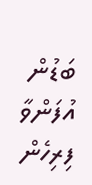ބަޑުން އުފަންވާ ފިރިހެން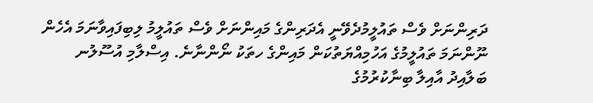ދަރިންނަށް ވެސް ތައުލީމުދެވޭނީ އެދަރިންގެ މައިންނަށް ވެސް ތައުލީމު ލިބިފައިވާނަމަ އެހެން ނޫންނަމަ ތައުލީމުގެ އަހުމިއްޔަތުކަން މައިންގެ ހތަކު ނޯންނާނެ. އިސްލާމި އުސޫލުނ ބަލާއިދު އާއިލާ ބިނާކުރުމުގެ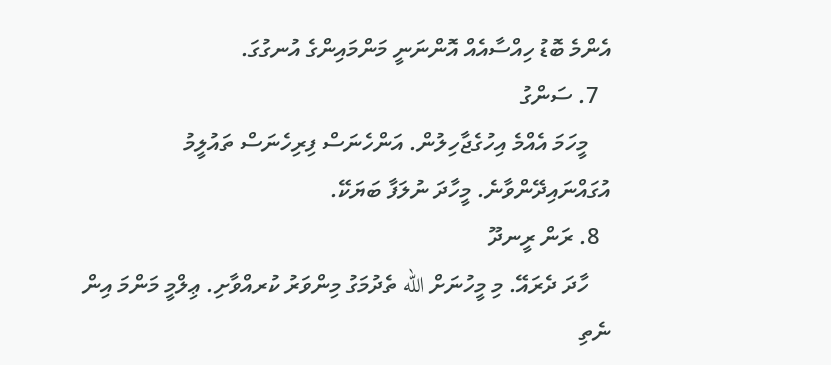އެންމެ ބޮޑު ހިއްސާއެއް އޮންނަނީ މަންމައިންގެ އުނގުގަ.
  7. ސަންގު
    މީހަމަ އެއްމެ އިހުގެޖާހިލުން. އަންހެނަސް ފިރިހެނަސް ތައުލީމު އުގައްނައިދޭންވާނެ. މީހާދަ ނުލަފާ ބަޔަކޭ.
  8. ރަން ރީނދޫ
    ހާދަ ދެރައޭ. މި މީހުނަށް الله ތެދުމަގު މިންވަރު ކުރއްވާށި. ޢިލްމީ މަންމަ އިން ނެތި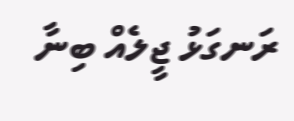ރަނގަޅު ޖީލެއް ބިނާ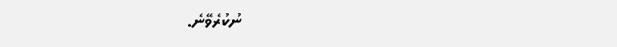ނުކުރެވޭނެ.